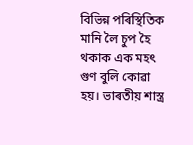বিভিন্ন পৰিস্থিতিক মানি লৈ চুপ হৈ থকাক এক মহৎ গুণ বুলি কোৱা হয়। ভাৰতীয় শাস্ত্ৰ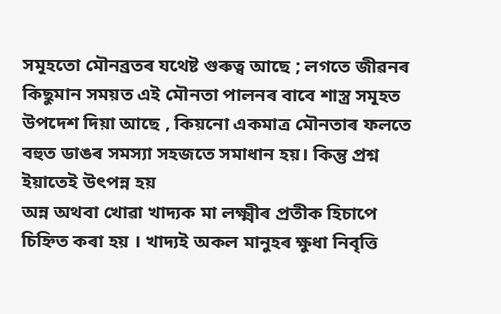সমূহতো মৌনব্ৰতৰ যথেষ্ট গুৰুত্ব আছে ; লগতে জীৱনৰ কিছুমান সময়ত এই মৌনতা পালনৰ বাবে শাস্ত্ৰ সমূহত উপদেশ দিয়া আছে , কিয়নো একমাত্ৰ মৌনতাৰ ফলতে বহুত ডাঙৰ সমস্যা সহজতে সমাধান হয়। কিন্তু প্ৰশ্ন ইয়াতেই উৎপন্ন হয়
অন্ন অথবা খোৱা খাদ্যক মা লক্ষ্মীৰ প্ৰতীক হিচাপে চিহ্নিত কৰা হয় । খাদ্যই অকল মানুহৰ ক্ষুধা নিবৃত্তি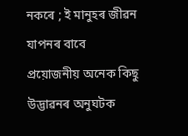নকৰে ; ই মানুহৰ জীৱন যাপনৰ বাবে প্ৰয়োজনীয় অনেক কিছু উদ্ভাৱনৰ অনুঘটক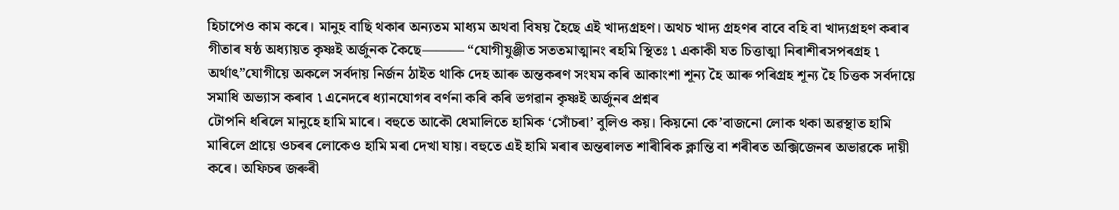হিচাপেও কাম কৰে। মানুহ বাছি থকাৰ অন্যতম মাধ্যম অথবা বিষয় হৈছে এই খাদ্যগ্ৰহণ। অথচ খাদ্য গ্ৰহণৰ বাবে বহি বা খাদ্যগ্ৰহণ কৰাৰ
গীতাৰ ষষ্ঠ অধ্যায়ত কৃষ্ণই অৰ্জুনক কৈছে——— “যোগীযুঞ্জীত সততমাত্মানং ৰহমি স্থিতঃ ৷ একাকী যত চিত্তাত্মা নিৰাশীৰসপৰগ্ৰহ ৷ অৰ্থাৎ”যোগীয়ে অকলে সৰ্বদায় নিৰ্জন ঠাইত থাকি দেহ আৰু অন্তকৰণ সংযম কৰি আকাংশা শূন্য হৈ আৰু পৰিগ্ৰহ শূন্য হৈ চিত্তক সৰ্বদায়ে সমাধি অভ্যাস কৰাব ৷ এনেদৰে ধ্যানযোগৰ বৰ্ণনা কৰি কৰি ভগৱান কৃষ্ণই অৰ্জুনৰ প্ৰশ্নৰ
টোপনি ধৰিলে মানুহে হামি মাৰে। বহুতে আকৌ ধেমালিতে হামিক ‘সোঁচৰা’ বুলিও কয়। কিয়নো কে’বাজনো লোক থকা অৱস্থাত হামি মাৰিলে প্ৰায়ে ওচৰৰ লোকেও হামি মৰা দেখা যায়। বহুতে এই হামি মৰাৰ অন্তৰালত শাৰীৰিক ক্লান্তি বা শৰীৰত অক্সিজেনৰ অভাৱকে দায়ী কৰে। অফিচৰ জৰুৰী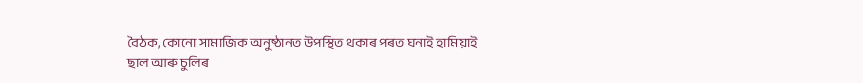বৈঠক, কোনো সামাজিক অনুষ্ঠানত উপস্থিত থকাৰ পৰত ঘনাই হামিয়াই
ছাল আৰু চুলিৰ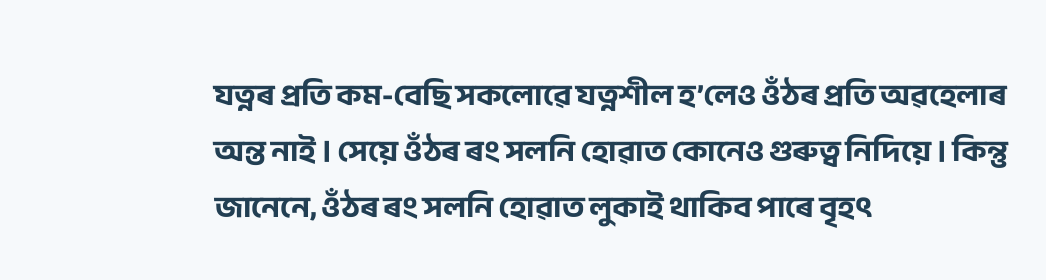যত্নৰ প্রতি কম-বেছি সকলোৱে যত্নশীল হ’লেও ওঁঠৰ প্রতি অৱহেলাৰ অন্ত নাই । সেয়ে ওঁঠৰ ৰং সলনি হোৱাত কোনেও গুৰুত্ব নিদিয়ে । কিন্তু জানেনে, ওঁঠৰ ৰং সলনি হোৱাত লুকাই থাকিব পাৰে বৃহৎ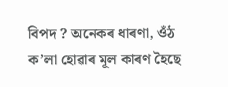বিপদ ? অনেকৰ ধাৰণা, ওঁঠ ক’লা হোৱাৰ মূল কাৰণ হৈছে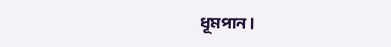ধূমপান ।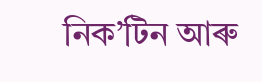নিক’টিন আৰু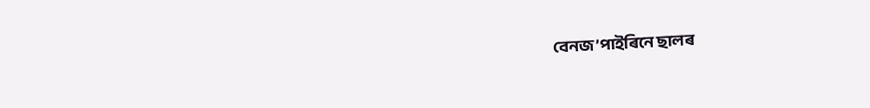বেনজ’পাইৰিনে ছালৰ